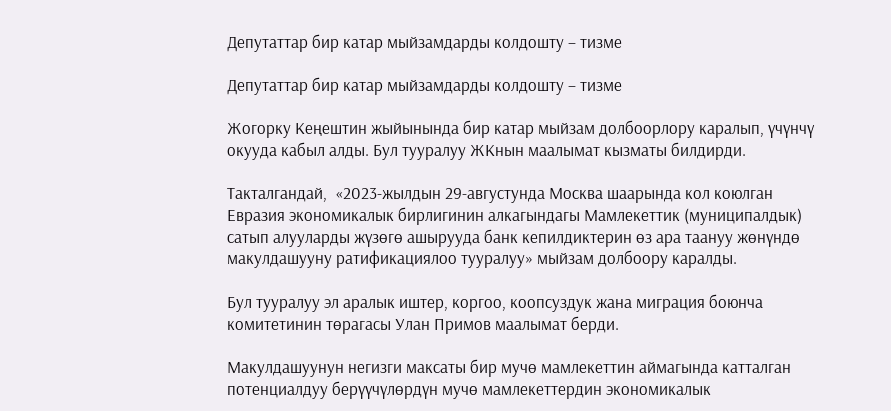Депутаттар бир катар мыйзамдарды колдошту – тизме

Депутаттар бир катар мыйзамдарды колдошту – тизме

Жогорку Кеңештин жыйынында бир катар мыйзам долбоорлору каралып, үчүнчү окууда кабыл алды. Бул тууралуу ЖКнын маалымат кызматы билдирди.

Такталгандай,  «2023-жылдын 29-августунда Москва шаарында кол коюлган Евразия экономикалык бирлигинин алкагындагы Мамлекеттик (муниципалдык) сатып алууларды жүзөгө ашырууда банк кепилдиктерин өз ара таануу жөнүндө макулдашууну ратификациялоо тууралуу» мыйзам долбоору каралды.

Бул тууралуу эл аралык иштер, коргоо, коопсуздук жана миграция боюнча комитетинин төрагасы Улан Примов маалымат берди.

Макулдашуунун негизги максаты бир мучө мамлекеттин аймагында катталган потенциалдуу берүүчүлөрдүн мучө мамлекеттердин экономикалык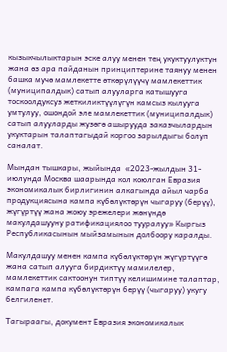кызыкчылыктарын эске алуу менен тең укуктуулуктун жана өз ара пайданын принциптерине таянуу менен башка мучө мамлекетте өткөрүлүүчү мамлекеттик (муниципалдык) сатып алууларга катышууга тоскоолдуксуз жеткиликтүүлүгүн камсыз кылууга умтулуу, ошондой эле мамлекеттик (муниципалдык) сатып алууларды жузөгө ашырууда заказчылардын укуктарын талаптагыдай коргоо зарылдыгы болуп саналат.

Мындан тышкары, жыйында  «2023-жылдын 31-июлунда Москва шаарында кол коюлган Евразия экономикалык бирлигинин алкагында айыл чарба продукциясына кампа күбөлүктөрүн чыгаруу (берүү), жүгүртүү жана жоюу эрежелери жөнүндө макулдашууну ратификациялоо тууралуу» Кыргыз Республикасынын мыйзамынын долбоору каралды.

Макулдашуу менен кампа күбөлүктөрүн жүгүртүүгө жана сатып алууга бирдиктүү мамилелер, мамлекеттик сактоонун типтүү келишимине талаптар, кампага кампа күбөлүктөрүн берүү (чыгаруу) укугу белгиленет.

Тагыраагы, документ Евразия экономикалык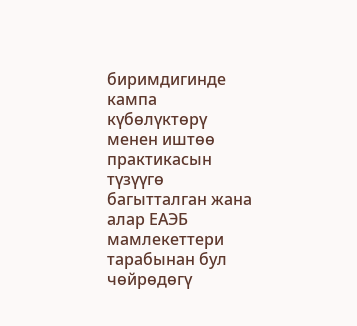биримдигинде кампа күбөлүктөрү менен иштөө практикасын түзүүгө багытталган жана алар ЕАЭБ мамлекеттери тарабынан бул чөйрөдөгү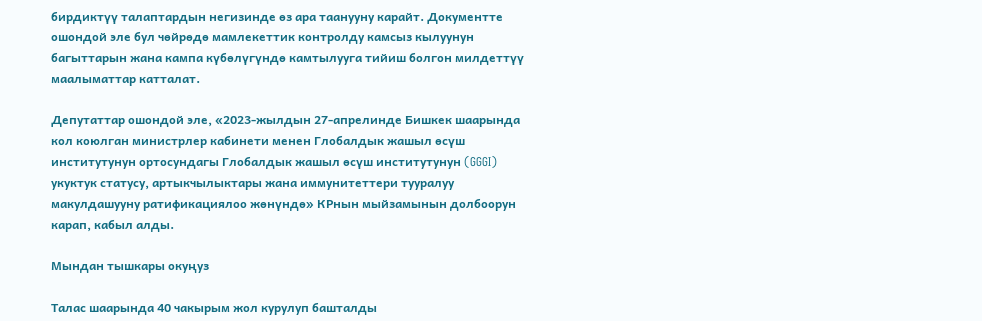бирдиктүү талаптардын негизинде өз ара таанууну карайт. Документте ошондой эле бул чөйрөдө мамлекеттик контролду камсыз кылуунун багыттарын жана кампа күбөлүгүндө камтылууга тийиш болгон милдеттүү маалыматтар катталат.

Депутаттар ошондой эле, «2023-жылдын 27-апрелинде Бишкек шаарында кол коюлган министрлер кабинети менен Глобалдык жашыл өсүш институтунун ортосундагы Глобалдык жашыл өсүш институтунун (GGGI) укуктук статусу, артыкчылыктары жана иммунитеттери тууралуу макулдашууну ратификациялоо жөнүндө» КРнын мыйзамынын долбоорун карап, кабыл алды.

Мындан тышкары окуңуз

Талас шаарында 40 чакырым жол курулуп башталды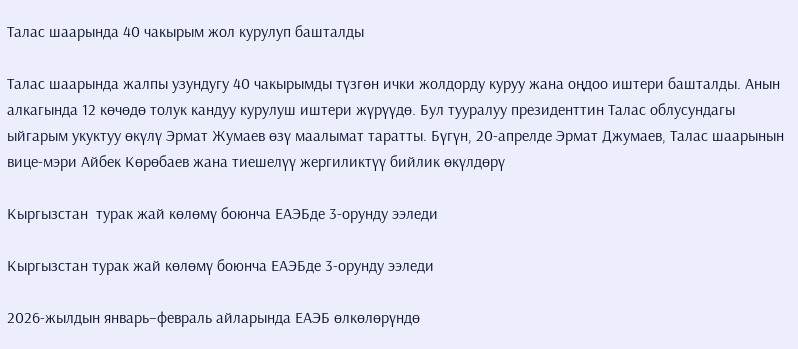Талас шаарында 40 чакырым жол курулуп башталды

Талас шаарында жалпы узундугу 40 чакырымды түзгөн ички жолдорду куруу жана оңдоо иштери башталды. Анын алкагында 12 көчөдө толук кандуу курулуш иштери жүрүүдө. Бул тууралуу президенттин Талас облусундагы ыйгарым укуктуу өкүлү Эрмат Жумаев өзү маалымат таратты. Бүгүн, 20-апрелде Эрмат Джумаев, Талас шаарынын вице-мэри Айбек Көрөбаев жана тиешелүү жергиликтүү бийлик өкүлдөрү

Кыргызстан  турак жай көлөмү боюнча ЕАЭБде 3-орунду ээледи

Кыргызстан турак жай көлөмү боюнча ЕАЭБде 3-орунду ээледи

2026-жылдын январь–февраль айларында ЕАЭБ өлкөлөрүндө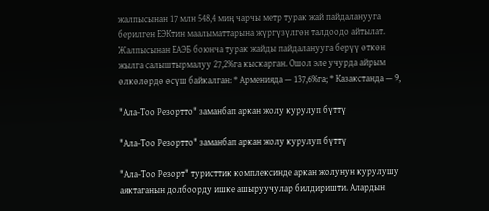жалпысынан 17 млн 548,4 миң чарчы метр турак жай пайдаланууга берилген ЕЭКтин маалыматтарына жүргүзүлгөн талдоодо айтылат. Жалпысынан ЕАЭБ боюнча турак жайды пайдаланууга берүү өткөн жылга салыштырмалуу 27,2%га кыскарган. Ошол эле учурда айрым өлкөлөрдө өсүш байкалган: * Арменияда — 137,6%га; * Казакстанда — 9,

"Ала-Тоо Резортто" заманбап аркан жолу курулуп бүттү

"Ала-Тоо Резортто" заманбап аркан жолу курулуп бүттү

"Ала-Тоо Резорт" туристтик комплексинде аркан жолунун курулушу аяктаганын долбоорду ишке ашыруучулар билдиришти. Алардын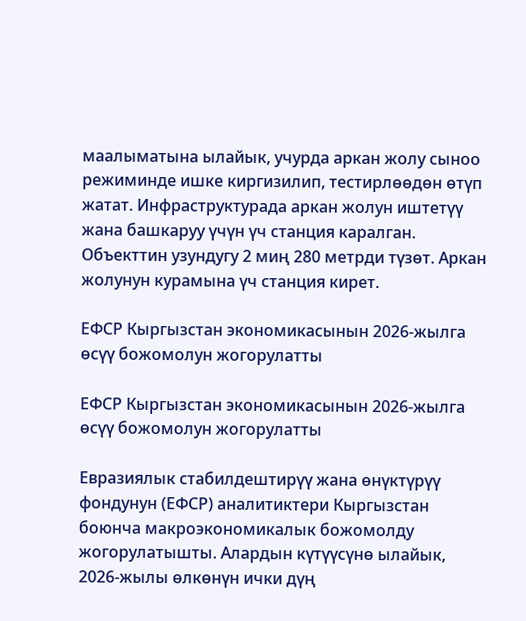маалыматына ылайык, учурда аркан жолу сыноо режиминде ишке киргизилип, тестирлөөдөн өтүп жатат. Инфраструктурада аркан жолун иштетүү жана башкаруу үчүн үч станция каралган. Объекттин узундугу 2 миң 280 метрди түзөт. Аркан жолунун курамына үч станция кирет.

ЕФСР Кыргызстан экономикасынын 2026-жылга өсүү божомолун жогорулатты

ЕФСР Кыргызстан экономикасынын 2026-жылга өсүү божомолун жогорулатты

Евразиялык стабилдештирүү жана өнүктүрүү фондунун (ЕФСР) аналитиктери Кыргызстан боюнча макроэкономикалык божомолду жогорулатышты. Алардын күтүүсүнө ылайык, 2026-жылы өлкөнүн ички дүң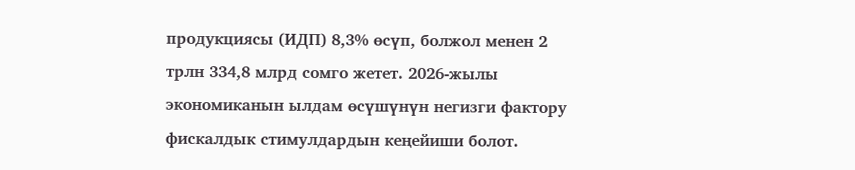продукциясы (ИДП) 8,3% өсүп, болжол менен 2 трлн 334,8 млрд сомго жетет. 2026-жылы экономиканын ылдам өсүшүнүн негизги фактору фискалдык стимулдардын кеңейиши болот.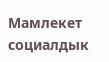Мамлекет социалдык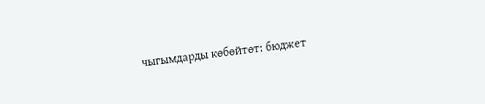чыгымдарды көбөйтөт: бюджет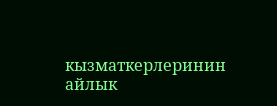кызматкерлеринин айлык